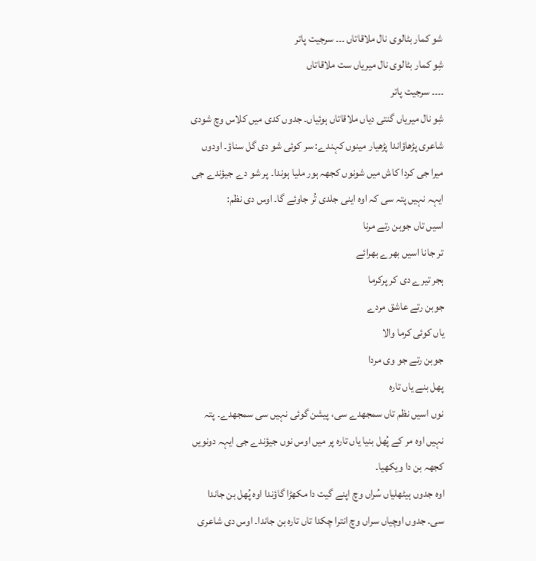شو کمار بٹالوی نال ملاقاتاں ۔۔۔ سرجیت پاتر
شِو کمار بٹالوی نال میریاں ست ملاقاتاں
۔۔۔۔ سرجیت پاتر
شِو نال میریاں گنتی دیاں ملاقاتاں ہوئیاں۔ جدوں کدی میں کلاس وچ شودی شاعری پڑھاؤاندا پڑھیار مینوں کہندے: سر کوئی شو دی گل سناؤ۔ اودوں میرا جی کردا کاش میں شونوں کجھہ ہور ملیا ہوندا۔ پر شو دے جیؤندے جی ایہہ نہیں پتہ سی کہ اوہ اینی جلدی تُر جاوئے گا۔ اوس دی نظم:
اسیں تاں جوبن رتے مرنا
تر جانا اسیں بھرے بھرائے
ہجر تیرے دی کر پرکرما
جوبن رتے عاشق مردے
یاں کوئی کرما والا
جوبن رتے جو وی مردا
پھل بنے یاں تارہ
نوں اسیں نظم تاں سمجھدے سی، پیشن گوئی نہیں سی سمجھدے۔ پتہ نہیں اوہ مر کے پُھل بنیا یاں تارہ پر میں اوس نوں جیؤندے جی ایہہ دونویں کجھہ بن دا ویکھیا۔
اوہ جدوں ہیٹھلیاں سُراں وچ اپنے گیت دا مکھڑا گاؤندا اوہ پُھل بن جاندا سی۔ جدوں اوچیاں سراں وچ انترا چکدا تاں تارہ بن جاندا۔ اوس دی شاعری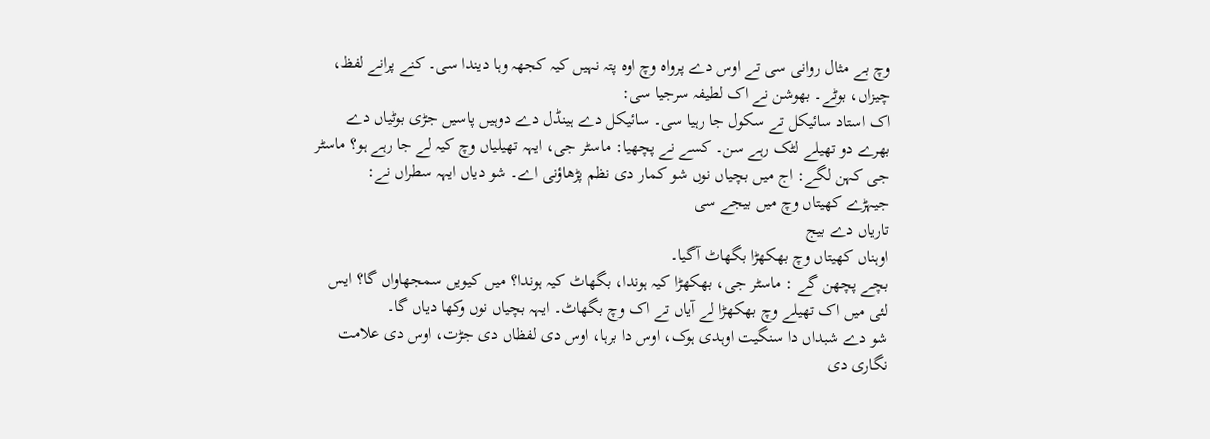وچ بے مثال روانی سی تے اوس دے پرواہ وچ اوہ پتہ نہیں کیہ کجھہ وہا دیندا سی۔ کنے پرانے لفظ، چیزاں، بوٹے۔ بھوشن نے اک لطیفہ سرجیا سی:
اک استاد سائیکل تے سکول جا رہیا سی۔ سائیکل دے ہینڈل دے دوہیں پاسیں جڑی بوٹیاں دے بھرے دو تھیلے لٹک رہے سن۔ کسے نے پچھیا: ماسٹر جی، ایہہ تھیلیاں وچ کیہ لے جا رہے ہو؟ ماسٹر جی کہن لگے: اج میں بچیاں نوں شو کمار دی نظم پڑھاؤنی اے۔ شو دیاں ایہہ سطراں نے:
جیہڑے کھیتاں وچ میں بیجے سی
تاریاں دے بیج
اوہناں کھیتاں وچ بھکھڑا بگھاٹ آگیا۔
بچے پچھن گے : ماسٹر جی، بھکھڑا کیہ ہوندا، بگھاٹ کیہ ہوندا؟ میں کیویں سمجھاواں گا؟ ایس لئی میں اک تھیلے وچ بھکھڑا لے آیاں تے اک وچ بگھاٹ۔ ایہہ بچیاں نوں وکھا دیاں گا۔
شو دے شبداں دا سنگیت اوہدی ہوک، اوس دا برہا، اوس دی لفظاں دی جڑت، اوس دی علامت نگاری دی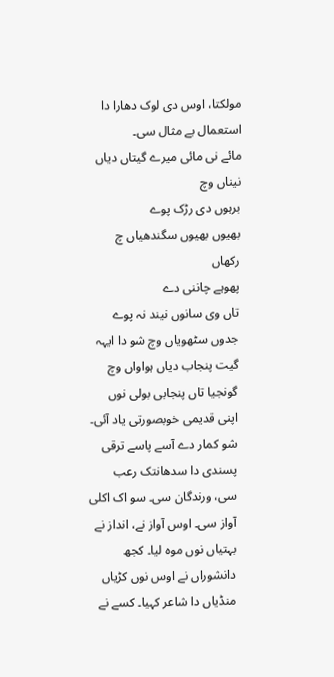مولکتا، اوس دی لوک دھارا دا استعمال بے مثال سی۔
مائے نی مائی میرے گیتاں دیاں نیناں وچ
برہوں دی رڑک پوے
بھیوں بھیوں سگندھیاں چ رکھاں
پھوہے چاننی دے
تاں وی سانوں نیند نہ پوے
جدوں سٹھویاں وچ شو دا ایہہ گیت پنجاب دیاں ہواواں وچ گونجیا تاں پنجابی بولی نوں اپنی قدیمی خوبصورتی یاد آئی۔ شو کمار دے آسے پاسے ترقی پسندی دا سدھانتک رعب سی، ورندگان سی۔ سو اک اکلی آواز سی۔ اوس آواز نے، انداز نے بہتیاں نوں موہ لیا۔ کجھ دانشوراں نے اوس نوں کڑیاں منڈیاں دا شاعر کہیا۔ کسے نے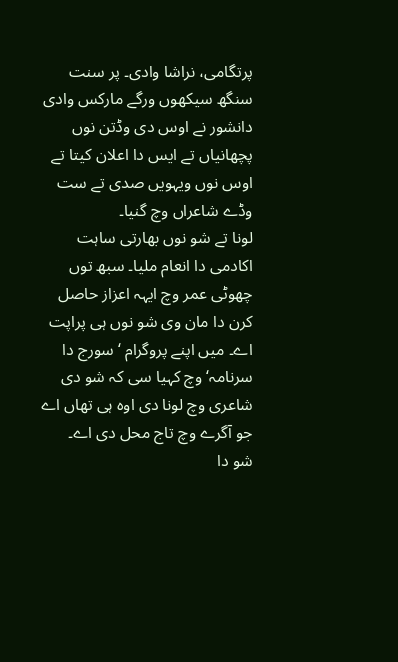پرتگامی، نراشا وادی۔ پر سنت سنگھ سیکھوں ورگے مارکس وادی دانشور نے اوس دی وڈتن نوں پچھانیاں تے ایس دا اعلان کیتا تے اوس نوں ویہویں صدی تے ست وڈے شاعراں وچ گنیا۔
لونا تے شو نوں بھارتی ساہت اکادمی دا انعام ملیا۔ سبھ توں چھوٹی عمر وچ ایہہ اعزاز حاصل کرن دا مان وی شو نوں ہی پراپت اے۔ میں اپنے پروگرام ‘سورج دا سرنامہ‘ وچ کہیا سی کہ شو دی شاعری وچ لونا دی اوہ ہی تھاں اے جو آگرے وچ تاج محل دی اے۔
شو دا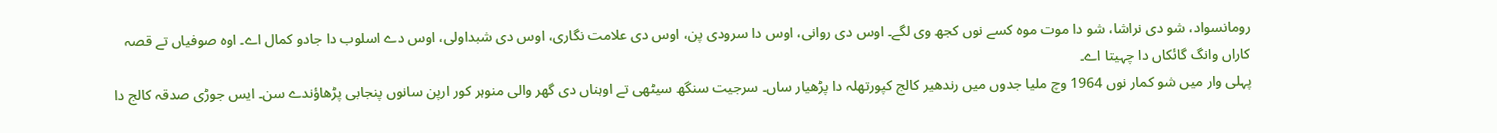رومانسواد، شو دی نراشا، شو دا موت موہ کسے نوں کجھ وی لگے۔ اوس دی روانی، اوس دا سرودی پن، اوس دی علامت نگاری، اوس دی شبداولی، اوس دے اسلوب دا جادو کمال اے۔ اوہ صوفیاں تے قصہ کاراں وانگ گائکاں دا چہیتا اے۔
پہلی وار میں شو کمار نوں 1964 وچ ملیا جدوں میں رندھیر کالج کپورتھلہ دا پڑھیار ساں۔ سرجیت سنگھ سیٹھی تے اوہناں دی گھر والی منوہر کور ارپن سانوں پنجابی پڑھاؤندے سن۔ ایس جوڑی صدقہ کالج دا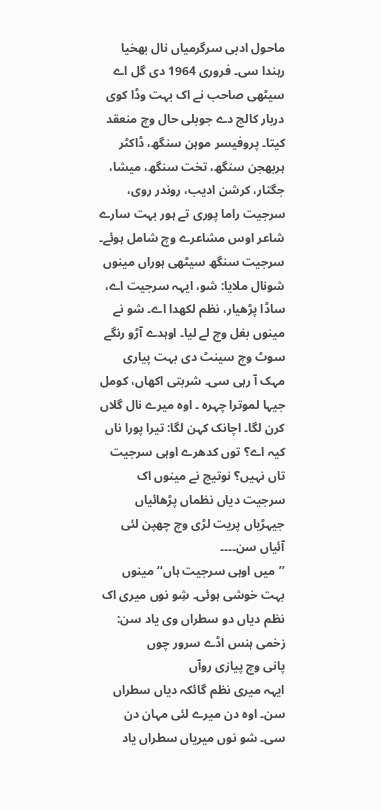ماحول ادبی سرگرمیاں نال بھخیا رہندا سی۔ فروری 1964 دی گل اے سیٹھی صاحب نے اک بہت وڈا کوی دربار کالج دے جوبلی حال وچ منعقد کیتا۔ پروفیسر موہن سنگھ، ڈاکٹر ہربھجن سنگھ، تخت سنگھ، میشا، جگتار، کرشن ادیب، روندر روی، سرجیت راما پوری تے ہور بہت سارے شاعر اوس مشاعرے وچ شامل ہوئے۔ سرجیت سنگھ سیٹھی ہوراں مینوں شونال ملایا: شو، ایہہ سرجیت اے، ساڈا پڑھیار، نظم لکھدا اے۔ شو نے مینوں بغل وچ لے لیا۔ اوہدے آڑو رنگے سوٹ وچ سینٹ دی بہت پیاری مہک آ رہی سی۔ شربتی اکھاں، کومل جیہا لموترا چہرہ ۔ اوہ میرے نال گلاں کرن لگا۔ اچانک کہن لگا: تیرا پورا ناں کیہ اے؟ توں کدھرے اوہی سرجیت تاں نہیں؟ نوتیج نے مینوں اک سرجیت دیاں نظماں پڑھائیاں جیہڑیاں پریت لڑی وچ چھپن لئی آئیاں سن۔۔۔۔
’’میں اوہی سرجیت ہاں‘‘ مینوں بہت خوشی ہوئی۔ شِو نوں میری اک نظم دیاں دو سطراں وی یاد سن:
زخمی ہنس اڈے سرور چوں
پانی وچ پیازی روآں
ایہہ میری نظم گائکہ دیاں سطراں سن۔ اوہ دن میرے لئی مہان دن سی۔ شو نوں میریاں سطراں یاد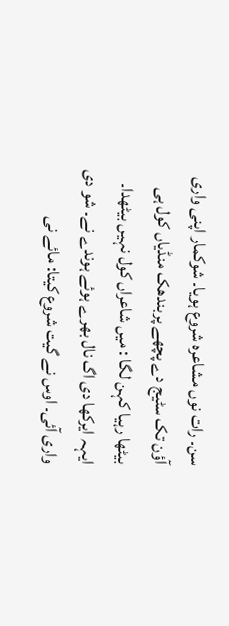سن۔ رات نوں مشاعرہ شروع ہویا۔ شوکمار اپنی واری آؤن تک سٹیج دے پچھے پربندھک منڈیاں کول ہی بیٹھا رہیا کہن لگا : میں شاعراں کول نہیں بیٹھدا۔ ایہہ ایرکھا دی اگ نال بھرے ہوئے ہوندے نے۔ شو دی واری آئی۔ اوس نے گیت شروع کیتا: مائے نی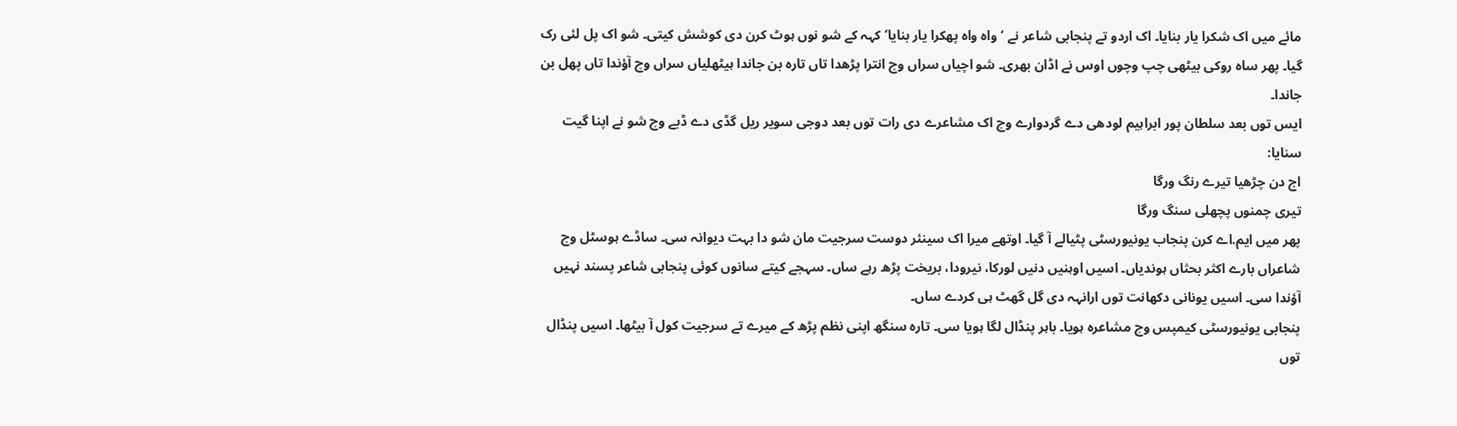مائے میں اک شکرا یار بنایا۔ اک اردو تے پنجابی شاعر نے ‘واہ واہ پھکرا یار بنایا‘ کہہ کے شو نوں ہوٹ کرن دی کوشش کیتی۔ شو اک پل لئی رک گیا۔ پھر ساہ روکی بیٹھی چپ وچوں اوس نے اڈان بھری۔ شو اچیاں سراں وچ انترا پڑھدا تاں تارہ بن جاندا ہیٹھلیاں سراں وچ آؤندا تاں پھل بن جاندا۔
ایس توں بعد سلطان پور ابراہیم لودھی دے گردوارے وچ اک مشاعرے دی رات توں بعد دوجی سویر ریل گڈی دے ڈبے وچ شو نے اپنا گیت سنایا:
اج دن چڑھیا تیرے رنگ ورگا
تیری چمنوں پچھلی سنگ ورگا
پھر میں ایم.اے کرن پنجاب یونیورسٹی پٹیالے آ گیا۔ اوتھے میرا اک سینئر دوست سرجیت مان شو دا بہت دیوانہ سی۔ ساڈے ہوسٹل وچ شاعراں بارے اکثر بحثاں ہوندیاں۔ اسیں اوہنیں دنیں لورکا، نیرودا، بریخت پڑھ رہے ساں۔ سہجے کیتے سانوں کوئی پنجابی شاعر پسند نہیں آؤندا سی۔ اسیں یونانی دکھانت توں ارانہہ دی گل گھٹ ہی کردے ساں۔
پنجابی یونیورسٹی کیمپس وچ مشاعرہ ہویا۔ باہر پنڈال لگا ہویا سی۔ تارہ سنگھ اپنی نظم پڑھ کے میرے تے سرجیت کول آ بیٹھا۔ اسیں پنڈال توں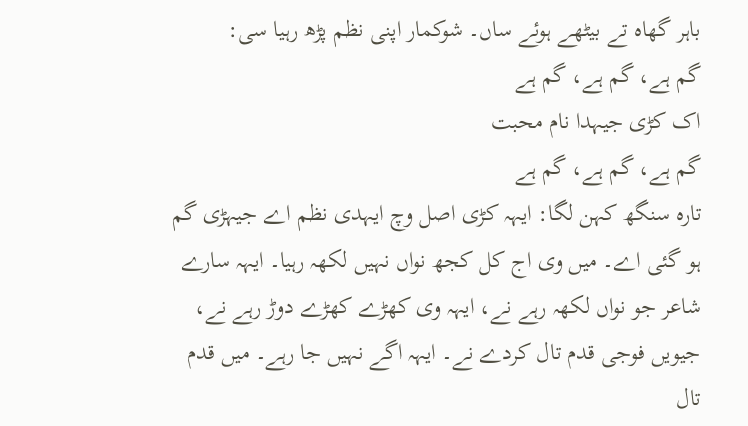باہر گھاہ تے بیٹھے ہوئے ساں۔ شوکمار اپنی نظم پڑھ رہیا سی:
گم ہے، گم ہے، گم ہے
اک کڑی جیہدا نام محبت
گم ہے، گم ہے، گم ہے
تارہ سنگھ کہن لگا: ایہہ کڑی اصل وچ ایہدی نظم اے جیہڑی گم ہو گئی اے۔ میں وی اج کل کجھ نواں نہیں لکھہ رہیا۔ ایہہ سارے شاعر جو نواں لکھہ رہے نے، ایہہ وی کھڑے کھڑے دوڑ رہے نے، جیویں فوجی قدم تال کردے نے۔ ایہہ اگے نہیں جا رہے۔ میں قدم تال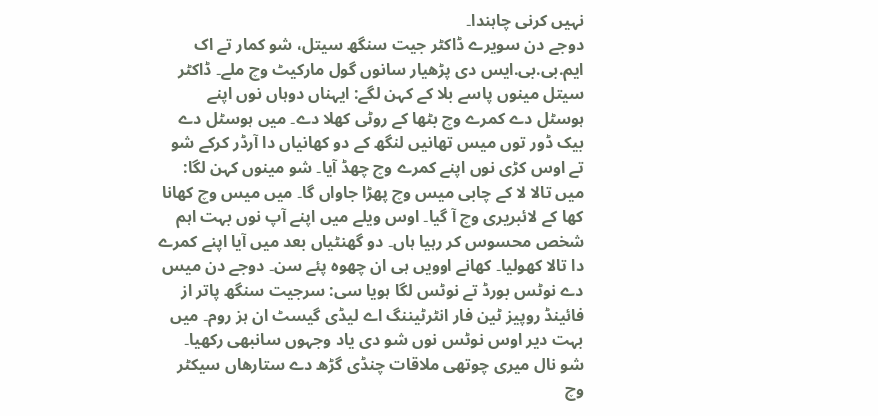نہیں کرنی چاہندا۔
دوجے دن سویرے ڈاکٹر جیت سنگھ سیتل، شو کمار تے اک ایم.بی.بی.ایس دی پڑھیار سانوں گول مارکیٹ وچ ملے۔ ڈاکٹر سیتل مینوں پاسے بلا کے کہن لگے: ایہناں دوہاں نوں اپنے ہوسٹل دے کمرے وچ بٹھا کے روٹی کھلا دے۔ میں ہوسٹل دے بیک ڈور توں میس تھانیں لنگھ کے دو کھانیاں دا آرڈر کرکے شو تے اوس کڑی نوں اپنے کمرے وچ چھڈ آیا۔ شو مینوں کہن لگا: میں تالا لا کے چابی میس وچ پھڑا جاواں گا۔ میں میس وچ کھانا کھا کے لائبریری وچ آ گیا۔ اوس ویلے میں اپنے آپ نوں بہت اہم شخص محسوس کر رہیا ہاں۔ دو گھنٹیاں بعد میں آیا اپنے کمرے دا تالا کھولیا۔ کھانے اوویں ہی ان چھوہ پئے سن۔ دوجے دن میس دے نوٹس بورڈ تے نوٹس لگا ہویا سی: سرجیت سنگھ پاتر از فائینڈ روپیز ٹین فار انٹرٹیننگ اے لیڈی گیسٹ ان ہز روم۔ میں بہت دیر اوس نوٹس نوں شو دی یاد وجہوں سانبھی رکھیا۔
شو نال میری چوتھی ملاقات چنڈی گڑھ دے ستارھاں سیکٹر وچ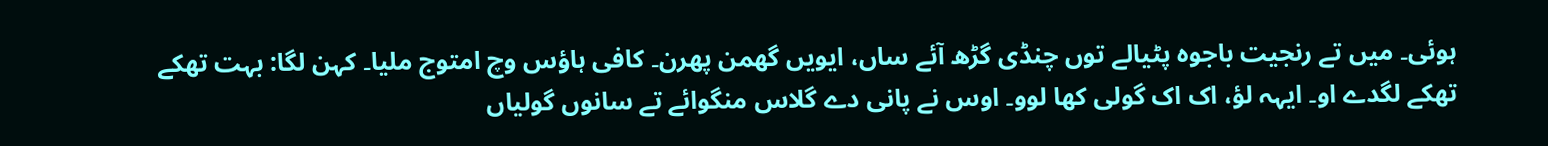ہوئی۔ میں تے رنجیت باجوہ پٹیالے توں چنڈی گڑھ آئے ساں، ایویں گھمن پھرن۔ کافی ہاؤس وچ امتوج ملیا۔ کہن لگا: بہت تھکے تھکے لگدے او۔ ایہہ لؤ، اک اک گولی کھا لوو۔ اوس نے پانی دے گلاس منگوائے تے سانوں گولیاں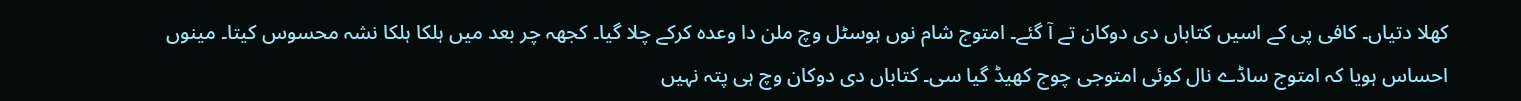کھلا دتیاں۔ کافی پی کے اسیں کتاباں دی دوکان تے آ گئے۔ امتوج شام نوں ہوسٹل وچ ملن دا وعدہ کرکے چلا گیا۔ کجھہ چر بعد میں ہلکا ہلکا نشہ محسوس کیتا۔ مینوں احساس ہویا کہ امتوج ساڈے نال کوئی امتوجی چوج کھیڈ گیا سی۔ کتاباں دی دوکان وچ ہی پتہ نہیں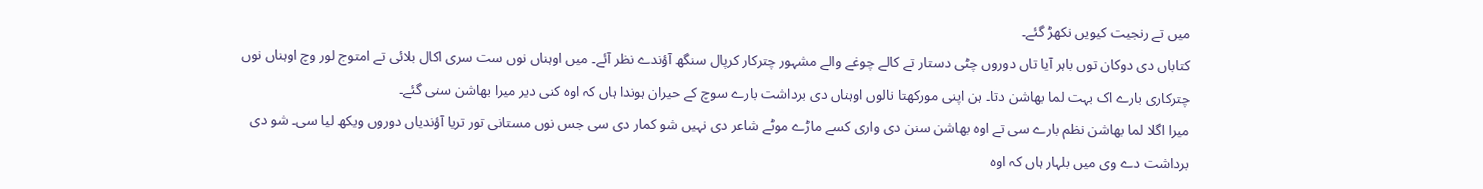میں تے رنجیت کیویں نکھڑ گئے۔
کتاباں دی دوکان توں باہر آیا تاں دوروں چٹی دستار تے کالے چوغے والے مشہور چترکار کرپال سنگھ آؤندے نظر آئے۔ میں اوہناں نوں ست سری اکال بلائی تے امتوج لور وچ اوہناں نوں چترکاری بارے اک بہت لما بھاشن دتا۔ ہن اپنی مورکھتا نالوں اوہناں دی برداشت بارے سوچ کے حیران ہوندا ہاں کہ اوہ کنی دیر میرا بھاشن سنی گئے۔
میرا اگلا لما بھاشن نظم بارے سی تے اوہ بھاشن سنن دی واری کسے ماڑے موٹے شاعر دی نہیں شو کمار دی سی جس نوں مستانی تور تریا آؤندیاں دوروں ویکھ لیا سی۔ شو دی برداشت دے وی میں بلہار ہاں کہ اوہ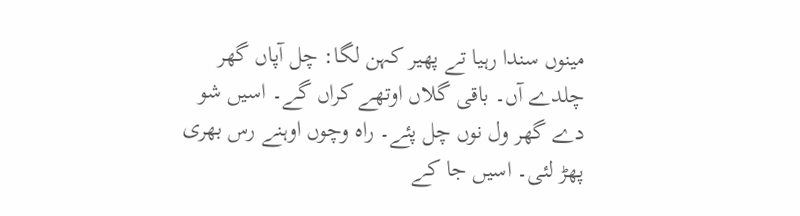مینوں سندا رہیا تے پھیر کہن لگا: چل آپاں گھر چلدے آں۔ باقی گلاں اوتھے کراں گے۔ اسیں شو دے گھر ول نوں چل پئے۔ راہ وچوں اوہنے رس بھری پھڑ لئی۔ اسیں جا کے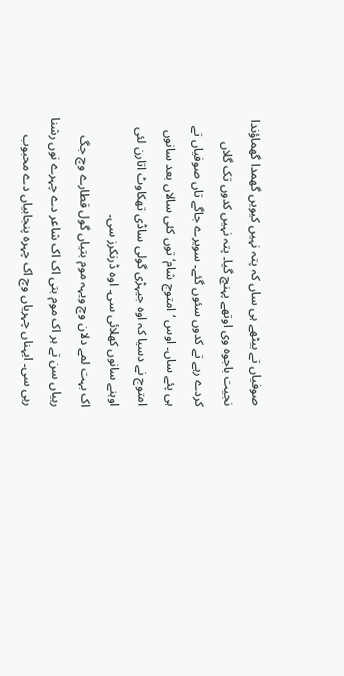صوفیاں تے بیٹھے ہی ساں کہ پتہ نہیں کیویں گھمدا گھماؤندا نجیت باجوہ وی اوتھے پہنچ گیا۔ پتہ نہیں کدوں تک گلاں کردے رہے تے کدوں سئوں گئے۔ سویرے جاگے تاں صوفیاں تے ہی پئے ساں۔ اوس ‘امتوج شام‘ توں کئی سالاں بعد سانوں امتوج نے دسیا کہ اوہ جیہڑی گولی ساڈی تھکاوٹ اتارن لئی اوہنے سانوں کھلائی سی۔ اوہ ڈرنکرز سی۔
اک بہت لمے دلان وچ ویہہ موم بتیاں گول قطارے وچ جگ رہیاں سن تے ہر اک موم بتی اک اک شاعر دے چہرے نوں رشنا رہی سی۔ ایہناں چہریاں وچ اک چہرہ پنجابیاں دے محبوب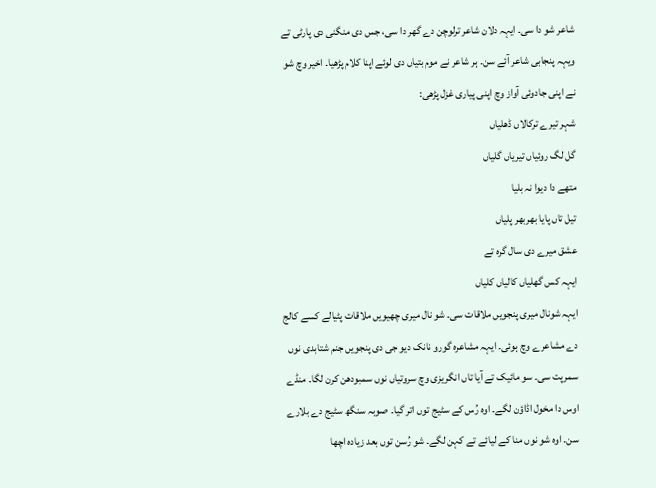شاعر شو دا سی۔ ایہہ دلان شاعر ترلوچن دے گھر دا سی، جس دی منگنی دی پارٹی تے ویہہ پنجابی شاعر آئے سن۔ ہر شاعر نے موم بتیاں دی لوئے اپنا کلام پڑھیا۔ اخیر وچ شو نے اپنی جادوئی آواز وچ اپنی پیاری غزل پڑھی:
شہر تیرے ترکالاں ڈھلیاں
گل لگ روئیاں تیریاں گلیاں
متھے دا دیوا نہ بلیا
تیل تاں پایا بھربھر پلیاں
عشق میرے دی سال گرہ تے
ایہہ کس گھلیاں کالیاں کلیاں
ایہہ شونال میری پنجویں ملاقات سی۔ شو نال میری چھیویں ملاقات پٹیالے کسے کالج دے مشاعرے وچ ہوئی۔ ایہہ مشاعرہ گورو نانک دیو جی دی پنجویں جنم شتابدی نوں سمرپت سی۔ سو مائیک تے آیا تاں انگریزی وچ سروتیاں نوں سمبودھن کرن لگا۔ منڈے اوس دا مخول اڈاؤن لگے۔ اوہ رُس کے سٹیج توں اتر گیا۔ صوبہ سنگھ سٹیج دے بلارے سن۔ اوہ شو نوں منا کے لیائے تے کہن لگے۔ شو رُسن توں بعد زیادہ اچھا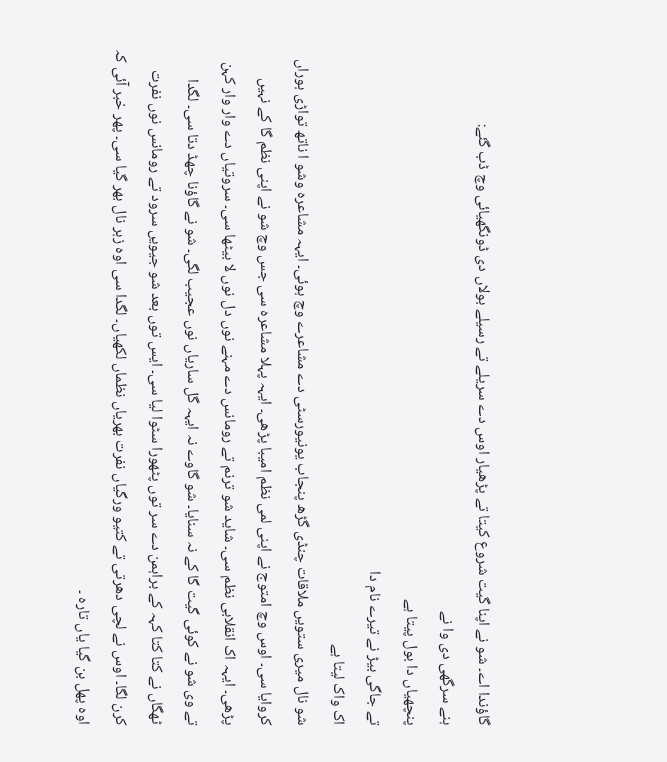گاؤندا اے۔ شو نے اپنا گیت شروع کیتا تے پڑھیار اوس دے سریلے تے رسیلے بولاں دی ڈونگھیائی وچ ڈب گئے:
ہنے سرگھی دی وا نے
پنچھیاں دا بول پیتا ہے
تے جاگی بیڑ نے تیرے نام دا
اک واک لیتا ہے
شو نال میری ستویں ملاقات چنڈی گڑھ پنجاب یونیورسٹی دے مشاعرے وچ ہوئی۔ ایہہ مشاعرہ وشو ا ناتھ تواڑی ہوراں کروایا سی۔ اوس وچ امتوج نے اپنی لمی نظم امیبا پڑھی۔ ایہہ پہلا مشاعرہ سی جس وچ شو نے اپنی نظم گا کے نہیں پڑھی۔ ایہہ اک انقلابی نظم سی۔ شاید شو ترنم تے رومانس دے مہنے نوں دل نوں لا بیٹھا سی۔ سروتیاں دے وار وار کہن تے وی شو نے کوئی گیت گا کے نہ سنایا۔ شو گاوے نہ ایہہ گل ساریاں نوں عجیب لگی۔ شو نے گاؤنا چھڈ دتا سی۔ لگدا ٹھگاں نے کتا کتا کہہ کے براہمن دے سر توں پٹھورا سٹوا لیا سی۔ ایس توں بعد شو جیویں سرود تے رومانس نوں نفرت کرن لگا۔ اوس نے لچی دھرتی تے کتیو ورگیاں نفرت بھریاں نظماں لکھیاں۔ لگدا سی اوہ زہر نال بھر گیا سی۔ پھر خبر آئی کہ اوہ پھل بن گیا یاں تارہ ۔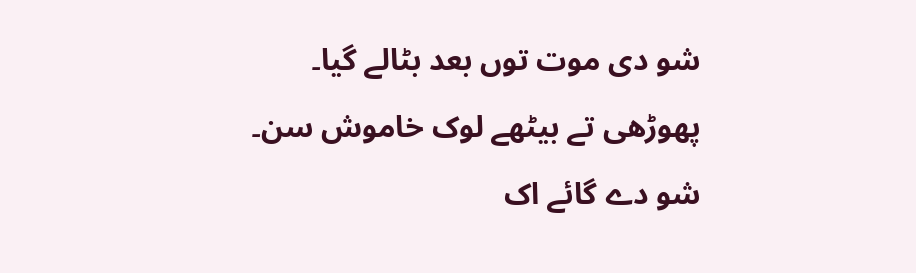شو دی موت توں بعد بٹالے گیا۔ پھوڑھی تے بیٹھے لوک خاموش سن۔ شو دے گائے اک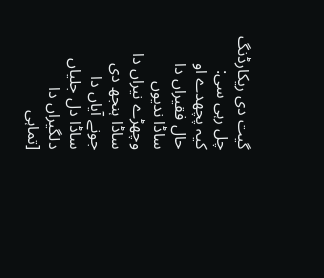گیت دی ریکارڈنگ چل رہی سی:
کیہ پچھدے او حال فقیراں دا
ساڈا ندیوں وچھڑے نیراں دا
ساڈا ہنجھ دی جونے آیاں دا
ساڈا دل جلیاں دلگیراں دا
[تماہی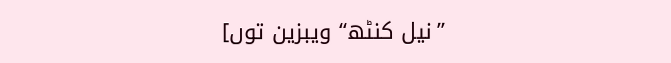’’نیل کنٹھ‘‘ ویبزین توں]